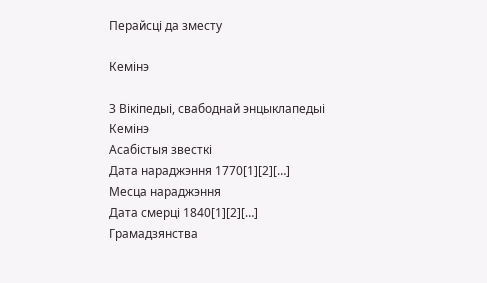Перайсці да зместу

Кемінэ

З Вікіпедыі, свабоднай энцыклапедыі
Кемінэ
Асабістыя звесткі
Дата нараджэння 1770[1][2][…]
Месца нараджэння
Дата смерці 1840[1][2][…]
Грамадзянства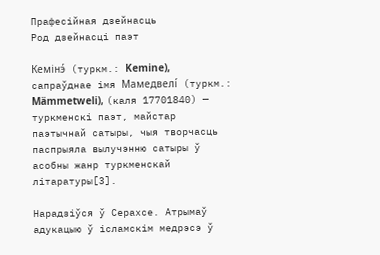Прафесійная дзейнасць
Род дзейнасці паэт

Кемінэ́ (туркм.: Kemine), сапраўднае імя Мамедвелі́ (туркм.: Mämmetweli), (каля 17701840) — туркменскі паэт, майстар паэтычнай сатыры, чыя творчасць паспрыяла вылучэнню сатыры ў асобны жанр туркменскай літаратуры[3].

Нарадзіўся ў Серахсе. Атрымаў адукацыю ў ісламскім медрэсэ ў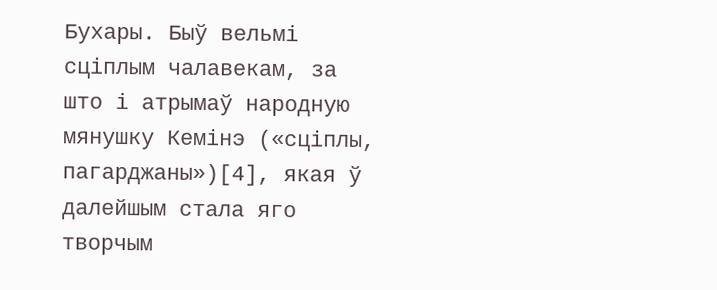Бухары. Быў вельмі сціплым чалавекам, за што і атрымаў народную мянушку Кемінэ («сціплы, пагарджаны»)[4], якая ў далейшым стала яго творчым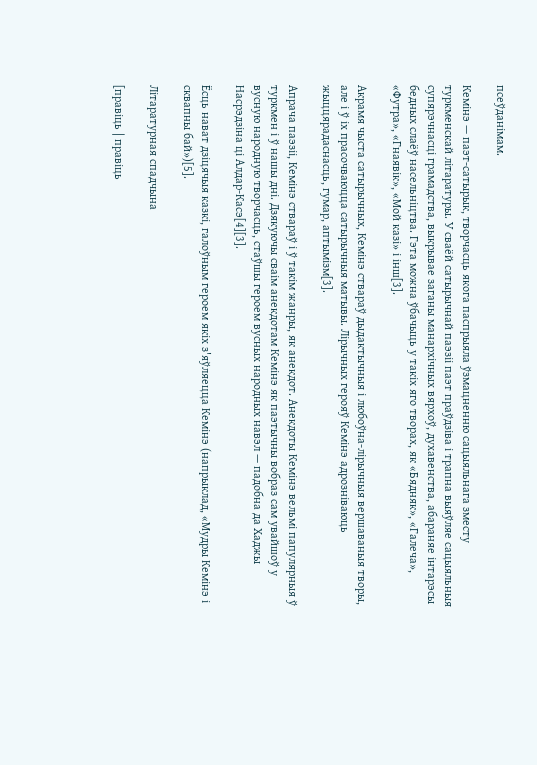псеўданімам.

Кемінэ — паэт-сатырык, творчасць якога паспрыяла ўзмацненню сацыяльнага зместу туркменскай літаратуры. У сваёй сатырычнай паэзіі паэт праўдзіва і трапна выяўляе сацыяльныя супярэчнасці грамадства, выкрывае заганы манархічных вярхоў, духавенства, абараняе інтарэсы бедных слаёў насельніцтва. Гэта можна ўбачыць у такіх яго творах, як «Бядняк», «Галеча», «Футра», «Гнаявік», «Мой казі» і інш[3].

Акрамя чыста сатырычных, Кемінэ ствараў дыдактычныя і любоўна-лірычныя вершаваныя творы, але і ў іх прасочваюцца сатырычныя матывы. Лірычных герояў Кемінэ адрозніваюць жыццярадаснасць, гумар, аптымізм[3].

Апрача паэзіі, Кемінэ ствараў і ў такім жанры, як анекдот. Анекдоты Кемінэ вельмі папулярныя ў туркмен і ў нашы дні. Дзякуючы сваім анекдотам Кемінэ як паэтычны вобраз сам увайшоў у вусную народную творчасць, стаўшы героем вусных народных навэл — падобна да Хаджы Насрэдзіна ці Алдар-Касэ[4][3].

Ёсць нават дзіцячыя казкі, галоўным героем якіх з'яўляецца Кемінэ (напрыклад, «Мудры Кемінэ і сквапны бай»)[5].

Літаратурная спадчына

[правіць | правіць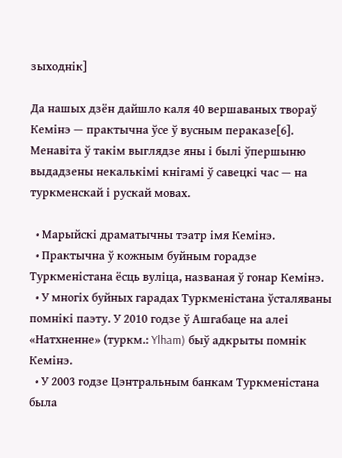зыходнік]

Да нашых дзён дайшло каля 40 вершаваных твораў Кемінэ — практычна ўсе ў вусным пераказе[6]. Менавіта ў такім выглядзе яны і былі ўпершыню выдадзены некалькімі кнігамі ў савецкі час — на туркменскай і рускай мовах.

  • Марыйскі драматычны тэатр імя Кемінэ.
  • Практычна ў кожным буйным горадзе Туркменістана ёсць вуліца, названая ў гонар Кемінэ.
  • У многіх буйных гарадах Туркменістана ўсталяваны помнікі паэту. У 2010 годзе ў Ашгабаце на алеі «Натхненне» (туркм.: Ylham) быў адкрыты помнік Кемінэ.
  • У 2003 годзе Цэнтральным банкам Туркменістана была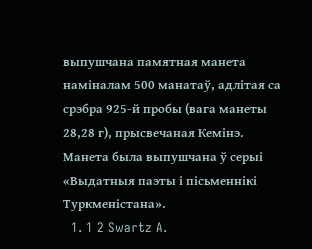выпушчана памятная манета наміналам 500 манатаў, адлітая са срэбра 925-й пробы (вага манеты 28,28 г), прысвечаная Кемінэ. Манета была выпушчана ў серыі «Выдатныя паэты і пісьменнікі Туркменістана».
  1. 1 2 Swartz A.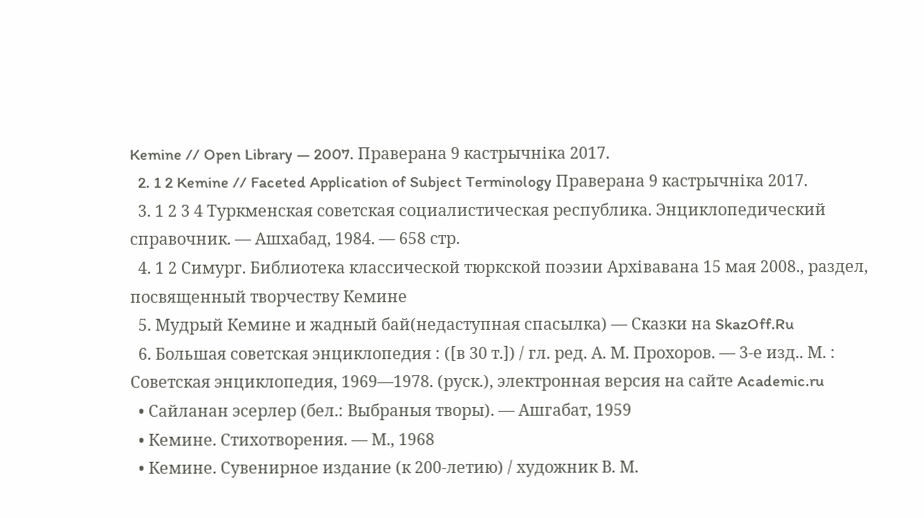Kemine // Open Library — 2007. Праверана 9 кастрычніка 2017.
  2. 1 2 Kemine // Faceted Application of Subject Terminology Праверана 9 кастрычніка 2017.
  3. 1 2 3 4 Туркменская советская социалистическая республика. Энциклопедический справочник. — Ашхабад, 1984. — 658 стр.
  4. 1 2 Симург. Библиотека классической тюркской поэзии Архівавана 15 мая 2008., раздел, посвященный творчеству Кемине
  5. Мудрый Кемине и жадный бай(недаступная спасылка) — Сказки на SkazOff.Ru
  6. Большая советская энциклопедия : ([в 30 т.]) / гл. ред. А. М. Прохоров. — 3-е изд.. М. : Советская энциклопедия, 1969—1978. (руск.), электронная версия на сайте Academic.ru
  • Сайланан эсерлер (бел.: Выбраныя творы). — Ашгабат, 1959
  • Кемине. Стихотворения. — М., 1968
  • Кемине. Сувенирное издание (к 200-летию) / художник В. М.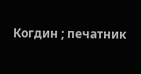Когдин ; печатник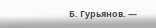Б. Гурьянов. —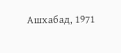Ашхабад, 1971